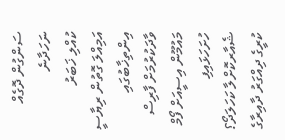ސަންގުން ދޮގެއް ނަހަދާނެ
ކުއްލި ޚަބަރު
އަމިއްލަ ގޮތުން ރިޔާސީ އިންތިޚާބުގައި ވާދަކުރުމަށް ފާރިސް މައުމޫން އިސީއަށް ފޯމް ހުށަހަޅައިފި
ޝެއާރކޮށްލާ ކަހަލަދޯ؟
ކުރީގެ ދިއްގަރު ދާއިރާގެ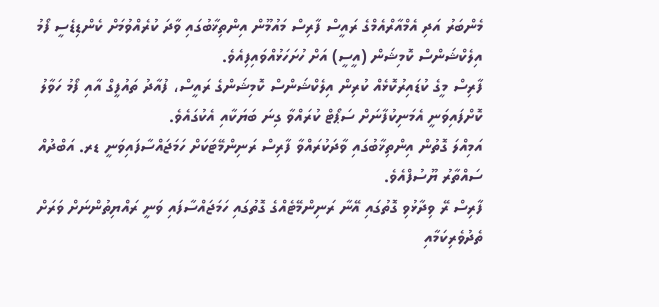މެންބަރު އަދި އެމްއާރްއެމްގެ ރައީސް ފާރިސް މައުމޫން އިންތިޚާބުގައި ވާދަ ކުރެއްވުމަށް ކެންޑިޑެސީ ފޯމު އިލެކްޝަންސް ކޮމިޝަން (އީސީ) އަށް ހުށަހަޅުއްވައިފިއެވެ.
ފާރިސް މީގެ ކުޑައިރުކޮޅެއް ކުރިން އިލެކްޝަންސް ކޮމިޝަންގެ ރައީސް، ފުއާދު ތައުފީގް އާއި ފޯމު ހަވާލު ކޮށްފައިވަނީ އެމަނިކުފާނަށް ސަޕޯޓް ކުރައްވާ ގިނަ ބަޔަކާއި އެކުގައެވެ.
އަމިއްލަ ގޮތުން އިންތިޚާބުގައި ވާދަކުރައްވާ ފާރިސް ރަނިންމޭޓަކަށް ހަމަޖައްސާފައިވަނީ ޑރ. އަބްދުއް ސައްތާރު ޔޫސުފްއެވެ.
ފާރިސް ރޭ ވިދާޅުވި ގޮތުގައި އޭނާ ރަނިންމޭޓެއްގެ ގޮތުގައި ހަމަޖައްސާފައި ވަނީ ރައްޔިތުންނަށް ވަރަށް ތެދުވެރިކަމާއި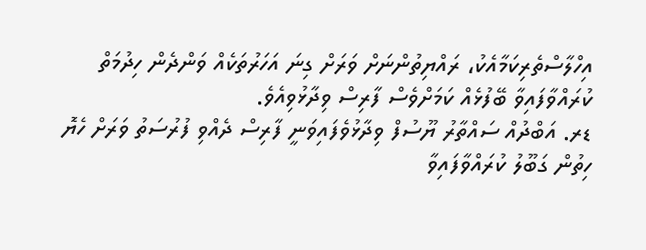އިހްލާސްތެރިކަމާއެކު، ރައްޔިތުންނަށް ވަރަށް ގިނަ އަހަރުތަކެއް ވަންދެން ހިދުމަތް ކުރައްވާފައިވާ ބޭފުޅެއް ކަމަށްވެސް ފާރިސް ވިދާޅުވިއެވެ.
ޑރ. އަބްދުއް ސައްތާރު ޔޫސުފް ވިދާޅުވެފައިވަނީ ފާރިސް ދެއްވި ފުރުސަތު ވަރަށް ހެޔޮ ހިތުން ގަބޫލު ކުރައްވާފައިވާ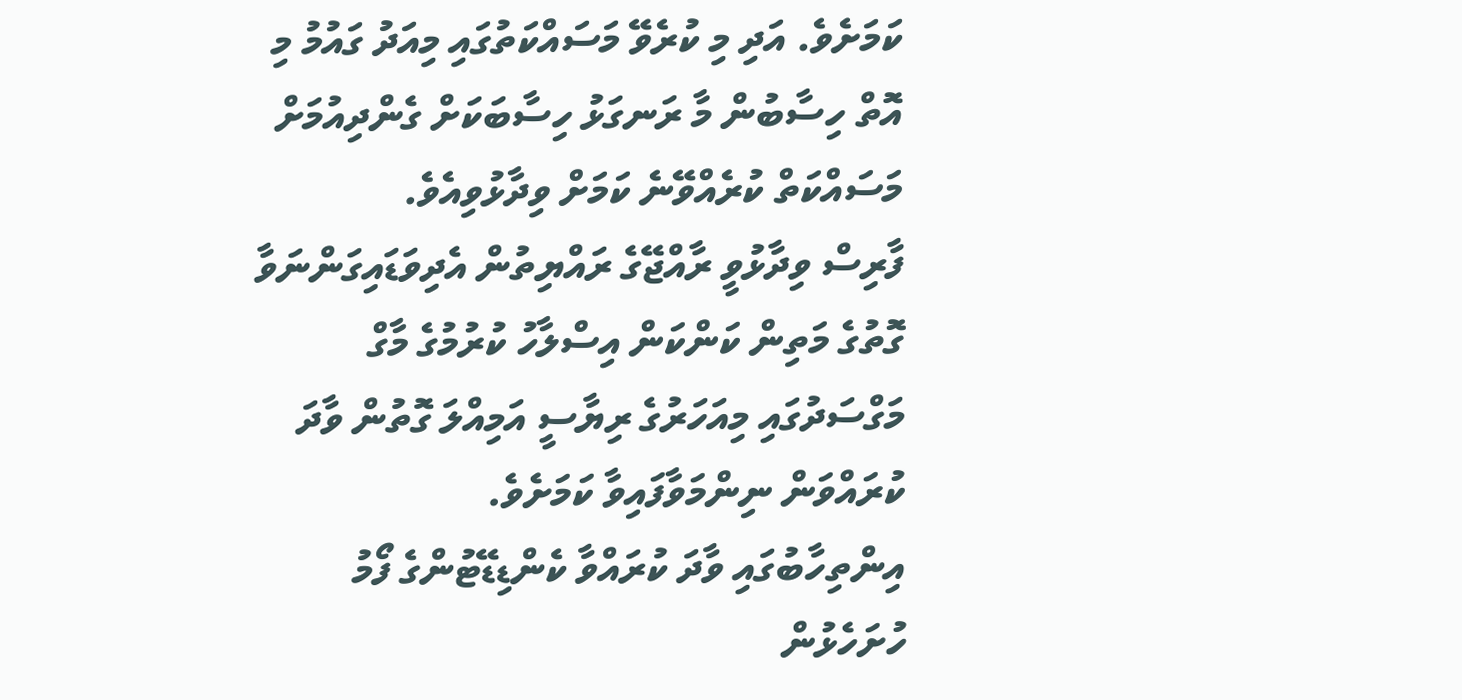ކަމަށެވެ. އަދި މި ކުރެވޭ މަސައްކަތުގައި މިއަދު ގައުމު މި އޮތް ހިސާބުން މާ ރަނގަޅު ހިސާބަކަށް ގެންދިއުމަށް މަސައްކަތް ކުރެއްވޭނެ ކަމަށް ވިދާޅުވިއެވެ.
ފާރިސް ވިދާޅުވީ ރާއްޖޭގެ ރައްޔިތުން އެދިވަޑައިގަންނަވާ ގޮތުގެ މަތިން ކަންކަން އިސްލާހު ކުރުމުގެ މާގް މަގްސަދުގައި މިއަހަރުގެ ރިޔާސީ އަމިއްލަ ގޮތުން ވާދަ ކުރައްވަން ނިންމަވާފައިވާ ކަމަށެވެ.
އިންތިހާބުގައި ވާދަ ކުރައްވާ ކެންޑިޑޭޓުންގެ ފޯމު ހުށަހެޅުން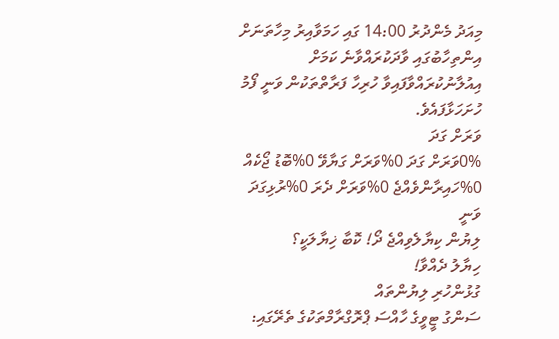މިއަދު މެންދުރު 14:00 ގައި ހަމަވާއިރު މިހާތަނަށް އިންތިހާބުގައި ވާދަކުރައްވާނެ ކަމަށް އިއުލާނުކުރައްވާފައިވާ ހުރިހާ ފަރާތްތަކުން ވަނީ ފޯމު ހުށަހަޅާފައެވެ.
ވަރަށް ގަދަ
0%ވަރަށް ގަދަ 0%ވަރަށް ގަޔާވޭ 0%ބޮޑު ޖޯކެއް 0%ހައިރާންވެއްޖެ 0%ވަރަށް ދެރަ 0%ރުޅިގަދަ ވަނީ
ލިޔުން ކިޔާލެވިއްޖެ ދޯ! ކޮބާ ޚިޔާލަކީ؟
ހިޔާލު ދެއްވާ!
ގުޅުންހުރި ލިޔުންތައް
ސަންގު ޓީވީގެ ހާއްސަ ޕްރޮގްރާމްތަކުގެ ތެރޭގައި: